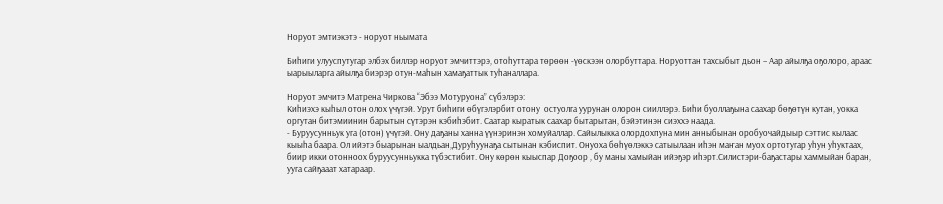Норуот эмтиэкэтэ - норуот ньымата

Биһиги улууспутугар элбэх биллэр норуот эмчиттэрэ, отоһуттара төрөөн -үөскээн олорбуттара. Норуоттан тахсыбыт дьон – Аар айылҕа оҕолоро, араас ыарыыларга айылҕа биэрэр отун-маһын хамаҕаттык туһаналлара.

Норуот эмчитэ Матрена Чиркова “Эбээ Мотуруона” сүбэлэрэ:
Киһиэхэ кыһыл отон олох үчүгэй. Урут биһиги өбүгэлэрбит отону  остуолга уурунан олорон сииллэрэ. Биһи буоллаҕына саахар бөҕөтүн кутан, уокка оргутан битэмиинин барытын сүтэрэн кэбиһэбит. Саатар кыратык саахар бытарытан, бэйэтинэн сиэххэ наада.
- Буруусунньук уга (отон) үчүгэй. Ону даҕаны ханна үүнэринэн хомуйаллар. Сайылыкка олордохпуна мин анныбынан оробуочайдыыр сэттис кылаас кыыһа баара. Ол ийэтэ быарынан ыалдьан,Дуруһуунаҕа сытынан кэбиспит. Онуоха бөһүөлэккэ сатыылаан иһэн маҥан муох ортотугар уһун уһуктаах, биир икки отонноох буруусунньукка түбэстибит. Ону көрөн кыыспар Доҕоор , бу маны хамыйан ийэҕэр иһэрт.Силистэри-баҕастары хаммыйан баран, ууга сайҕааат хатараар.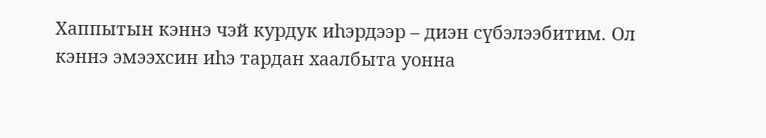Хаппытын кэннэ чэй курдук иһэрдээр – диэн сүбэлээбитим. Ол кэннэ эмээхсин иһэ тардан хаалбыта уонна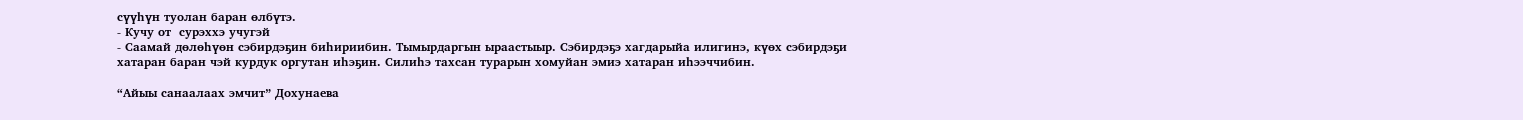сүүһүн туолан баран өлбүтэ.
- Кучу от  сурэххэ учугэй
- Саамай дөлөһүөн сэбирдэҕин биһириибин. Тымырдаргын ыраастыыр. Сэбирдэҕэ хагдарыйа илигинэ, күөх сэбирдэҕи хатаран баран чэй курдук оргутан иһэҕин. Силиһэ тахсан турарын хомуйан эмиэ хатаран иһээччибин.

“Айыы санаалаах эмчит” Дохунаева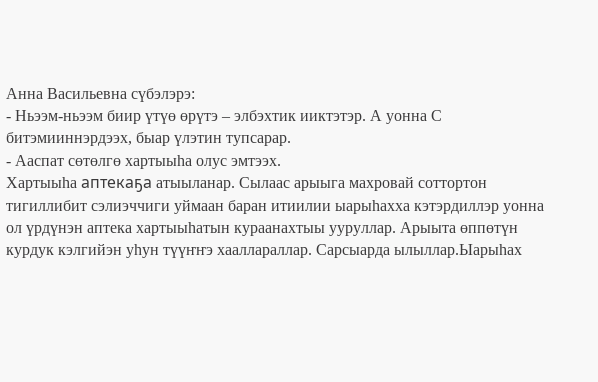Анна Васильевна сүбэлэрэ:
- Ньээм-ньээм биир үтүө өрүтэ – элбэхтик ииктэтэр. А уонна С битэмииннэрдээх, быар үлэтин тупсарар.
- Ааспат сөтөлгө хартыыһа олус эмтээх.
Хартыыһа аптекаҕа атыыланар. Сылаас арыыга махровай соттортон тигиллибит сэлиэччиги уймаан баран итиилии ыарыһахха кэтэрдиллэр уонна ол үрдүнэн аптека хартыыһатын кураанахтыы ууруллар. Арыыта өппөтүн курдук кэлгийэн уһун түүҥҥэ хааллараллар. Сарсыарда ылыллар.Ыарыһах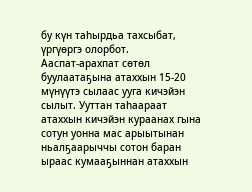бу күн таһырдьа тахсыбат, үргүөргэ олорбот.
Ааспат-арахпат сөтөл буулаатаҕына атаххын 15-20 мүнүүтэ сылаас ууга кичэйэн сылыт. Ууттан таһаараат атаххын кичэйэн кураанах гына сотун уонна мас арыытынан ньалҕаарыччы сотон баран ыраас кумааҕыннан атаххын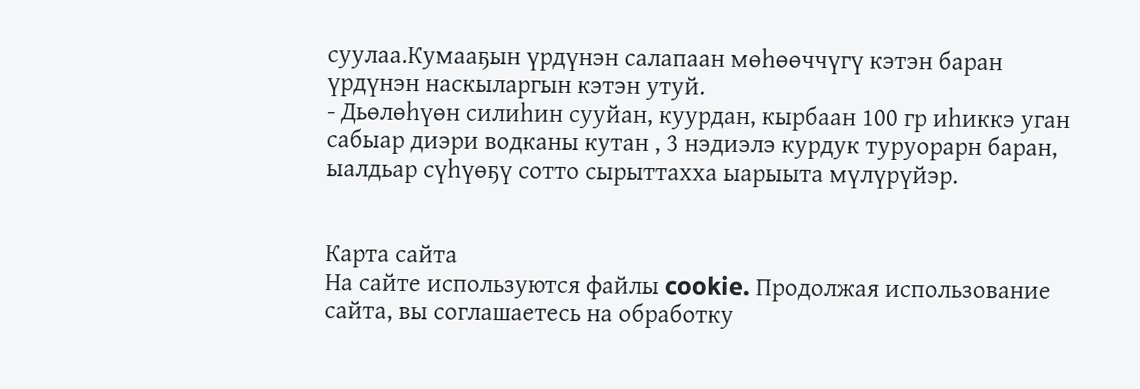суулаа.Кумааҕын үрдүнэн салапаан мөһөөччүгү кэтэн баран үрдүнэн наскыларгын кэтэн утуй.
- Дьөлөһүөн силиһин сууйан, куурдан, кырбаан 100 гр иһиккэ уган сабыар диэри водканы кутан , 3 нэдиэлэ курдук туруорарн баран, ыалдьар сүһүөҕү сотто сырыттахха ыарыыта мүлүрүйэр.


Карта сайта
На сайте используются файлы cookie. Продолжая использование сайта, вы соглашаетесь на обработку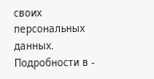своих
персональных данных. Подробности в -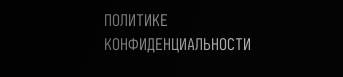ПОЛИТИКЕ КОНФИДЕНЦИАЛЬНОСТИ